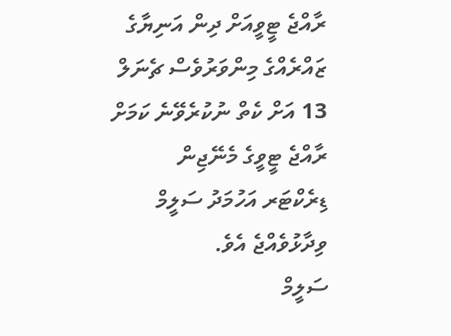ރާއްޖެ ޓީވީއަށް ދިން އަނިޔާގެ ޒައްރެއްގެ މިންވަރުވެސް ޗެނަލް 13 އަށް ކެތް ނުކުރެވޭނެ ކަމަށް ރާއްޖެ ޓީވީގެ މެނޭޖިން ޑިރެކްޓަރ އަހުމަދު ސަލީމް ވިދާޅުވެއްޖެ އެވެ.
ސަލީމް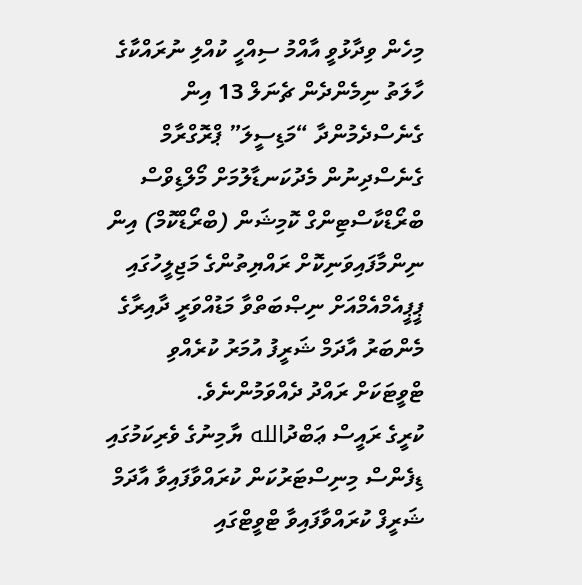މިހެން ވިދާޅުވީ އާއްމު ސިއްހީ ކުއްލި ނުރައްކާގެ ހާލަތު ނިމެންދެން ޗެނަލް 13 އިން ގެނެސްދެމުންދާ “މަޑިސީލަ” ޕްރޮގްރާމް ގެނެސްދިނުން މެދުކަނޑާލުމަށް މޯލްޑިވްސް ބްރޯޑްކާސްޓިންގް ކޮމިޝަން (ބްރޯޑްކޮމް) އިން ނިންމާފައިވަނިކޮށް ރައްޔިތުންގެ މަޖިލީހުގައި ޕީޕީއެމްއެމްއަށް ނިޞްބަތްވާ މަޑުއްވަރީ ދާއިރާގެ މެންބަރު އާދަމް ޝަރީފު އުމަރު ކުރެއްވި ޓްވީޓަކަށް ރައްދު ދެއްވަމުންނެވެ.
ކުރީގެ ރައީސް ޢަބްދުالله ޔާމިނުގެ ވެރިކަމުގައި ޑިފެންސް މިނިސްޓަރުކަން ކުރައްވާފައިވާ އާދަމް ޝަރީފް ކުރައްވާފައިވާ ޓްވީޓްގައި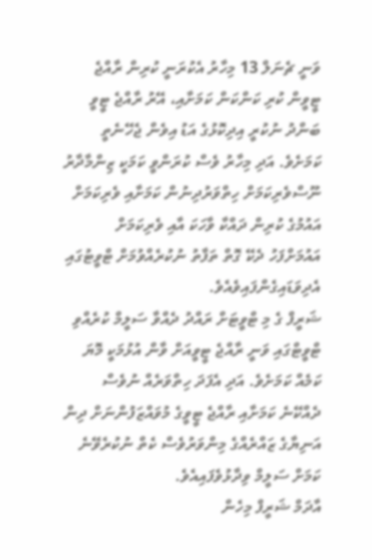ވަނީ ޗެނަލް 13 މިހާރު އެކުރަނީ ކުރިން ރާއްޖެ ޓީވީން ކުރި ކަންކަން ކަމަށާއި، އޭރު ރާއްޖެ ޓީވީ ބަންދު ނުކުރީ އިދިކޮޅުގެ އަޑު އިވެން ޖެހޭނެތީ ކަމަށެވެ. އަދި މިހާރު ވެސް ކުރަންވީ ކަމަކީ ޒިންމާދާރު ނޫސްވެރިކަމަށް ހިތްވަރުދިނުން ކަމަށާއި ވެރިކަމަށް އައުމުގެ ކުރިން ދައްކާ ވާހަކަ އާއި ވެރިކަމަށް އައުމަށްފަހު ދެކޭ ގޮތް ތަފާތު ނުކުރެއްވުމަށް ޓްވީޓުގައި އެދިވަޑައިގެންފައިވެއެވެ.
ޝަރީފް ގެ މި ޓްވީޓަށް ރައްދު ދެއްވާ ސަލީމް ކުރެއްވި ޓްވީޓްގައި ވަނީ ރާއްޖެ ޓީވީއަށް ވާން އުޅުމަކީ މޮޔަ ކަމެއް ކަމަށެވެ. އަދި އެފަދަ ހިތްވަރެއް ނުވެސް ދެއްކޭނެ ކަމަށާއި ރާއްޖެ ޓީވީގެ މުވައްޒަފުންނަށް ދިން އަނިޔާގެ ޒައްރެއްގެ މިންވަރުވެސް ކެތް ނުކުރެވޭނެ ކަމަށް ސަލީމް ވިދާޅުވެފައިއެވެ.
އާދަމް ޝަރީފް މިހެން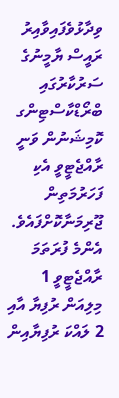ވިދާޅުވެފައިވާއިރު ރައީސް ޔާމީނުގެ ސަރުކާރުގައި ބްރޯޑްކާސްޓިންގ ކޮމިޝަނުން ވަނީ ރާއްޖެޓީވީ އެކި ފަހަރުމަތިން ޖޫރިމަނާކޮށްފައެވެ. އެންމެ ފުރަތަމަ ރާއްޖެޓީވީ 1 މިލިއަން ރުފިޔާ އާއި 2 ލައްކަ ރުފިޔާއިން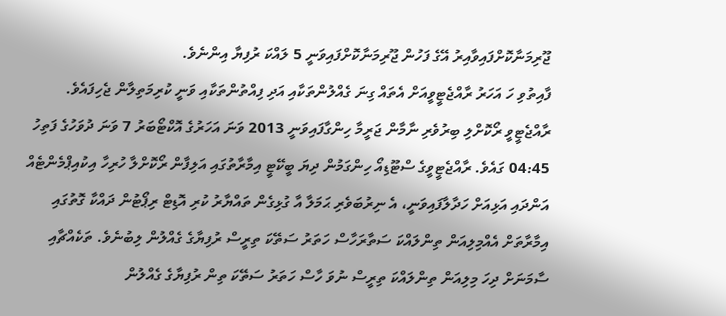ޖޫރިމަނާކޮށްފައިވާއިރު އޭގެ ފަހުން ޖޫރިމަނާކޮށްފައިވަނީ 5 ލައްކަ ރުފިޔާ އިންނެވެ.
ފާއިތުވި ހަ އަހަރު ރާއްޖެޓީވީއަށް އެތައް ގިނަ ގެއްލުންތަކާއި އަދި ފިއްތުންތަކާއި ވަނީ ކުރިމަތިލާން ޖެހިފައެވެ. ރާއްޖެޓީވީ ރޯކޮށްލި ބިރުވެރި ނާމާން ޖަރީމާ ހިންގާފައިވަނީ 2013 ވަނަ އަހަރުގެ އޮކްޓޯބަރު 7 ވަނަ ދުވަހުގެ ފަތިހު 04:45 ގައެވެ. ރާއްޖެޓީވީގެ ސްޓޫޑިއޯ ހިންގަމުން ދިޔަ ބީކޭޓީ އިމާރާތުގައި އަލިފާން ރޯކޮށްލާ ހުރިހާ އިކުއިޕްމެންޓެއް އަންދައި އަޅިއަށް ހަދާލާފައިވަނީ، އެ ނިރުބަވެރި ޙަމަލާ އާ ގުޅިގެން ތައްޔާރު ކުރި އޮޑިޓް ރިޕޯޓުން ދައްކާ ގޮތުގައި އިމާރާތަށް އެއްމިލިއަން ތިންލައްކަ ސަތާރަހާސް ހަތަރު ސަތޭކަ ތިރީސް ރުފިޔާގެ ގެއްލުން ލިބުނެވެ. ތަކެއްޗާއި ސާމަނަށް ދިހަ މިލިއަން ތިންލައްކަ ތިރީސް ނުވަ ހާސް ހަތަރު ސަތޭކަ ތިން ރުފިޔާގެ ގެއްލުން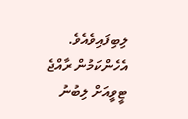ލިބިފައިވެއެވެ. އެހެންކަމުން ރާއްޖެ ޓީވީއަށް ލިބުނު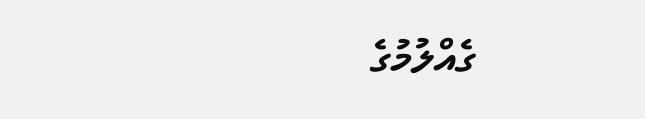ގެއްލުމުގެ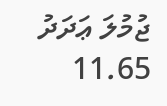ޖުމުލަ ޢަދަދު 11.65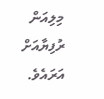މިލިއަން ރުފިޔާއަށް އަރައެވެ.